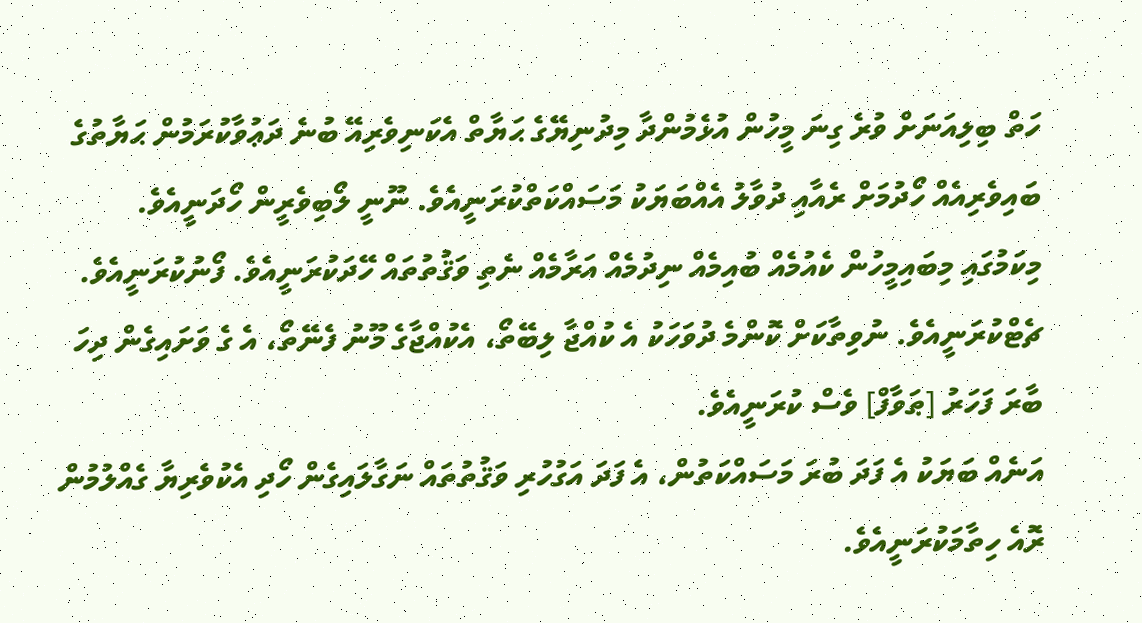ހަތް ބިލިއަނަށް ވުރެ ގިނަ މީހުން އުޅެމުންދާ މިދުނިޔޭގެ ޙަޔާތް އެކަނިވެރިއޭ ބުނެ ދަޢުވާކުރަމުން ޙަޔާތުގެ ބައިވެރިއެއް ހޯދުމަށް ރެއާއި ދުވާލު އެއްބަޔަކު މަސައްކަތްކުރަނީއެވެ. ނޫނީ ލޯބިވެރީން ހޯދަނީއެވެ. މިކަމުގައި މިބައިމީހުން ކެއުމެއް ބުއިމެއް ނިދުމެއް އަރާމެއް ނެތި ވަޤުތުތައް ހޭދަކުރަނީއެވެ. ފޯނުކުރަނީއެވެ. ޗެޓްކުރަނީއެވެ. ނުވިތާކަށް ކޮންމެ ދުވަހަކު އެ ކުއްޖާ ލިބޭތޯ، އެކުއްޖާގެ މޫނު ފެނޭތޯ، އެ ގެ ވަށައިގެން ދިހަ ބާރަ ފަހަރު [ޠަވާފް] ވެސް ކުރަނީއެވެ.
އަނެއް ބަޔަކު އެ ފަދަ ބުރަ މަސައްކަތުން، އެ ފަދަ އަގުހުރި ވަޤުތުތައް ނަގާލައިގެން ހޯދި އެކުވެރިޔާ ގެއްލުމުން ރޮއެ ހިތާމަކުރަނީއެވެ.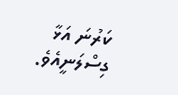ކަރުނަ އަޅާ ގިސްލަނީއެވެ.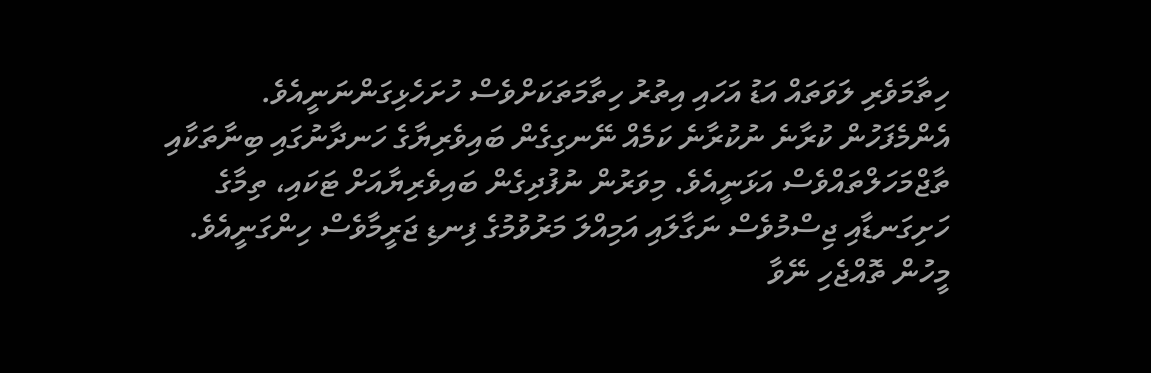ހިތާމަވެރި ލަވަތައް އަޑު އަހައި އިތުރު ހިތާމަތަކަށްވެސް ހުށަހެޅިގަންނަނީއެވެ. އެންމެފަހުން ކުރާނެ ނުކުރާނެ ކަމެއް ނޭނގިގެން ބައިވެރިޔާގެ ހަނދާނުގައި ބިނާތަކާއި ތާޖްމަހަލްތައްވެސް އަޅަނީއެވެ. މިވަރުން ނުފުދިގެން ބައިވެރިޔާއަށް ޓަކައި، ތިމާގެ ހަށިގަނޑާއި ޖިސްމުވެސް ނަގާލައި އަމިއްލަ މަރުވުމުގެ ފިނޑި ޖަރީމާވެސް ހިންގަނީއެވެ.
މީހުން ތޮއްޖެހި ނޭވާ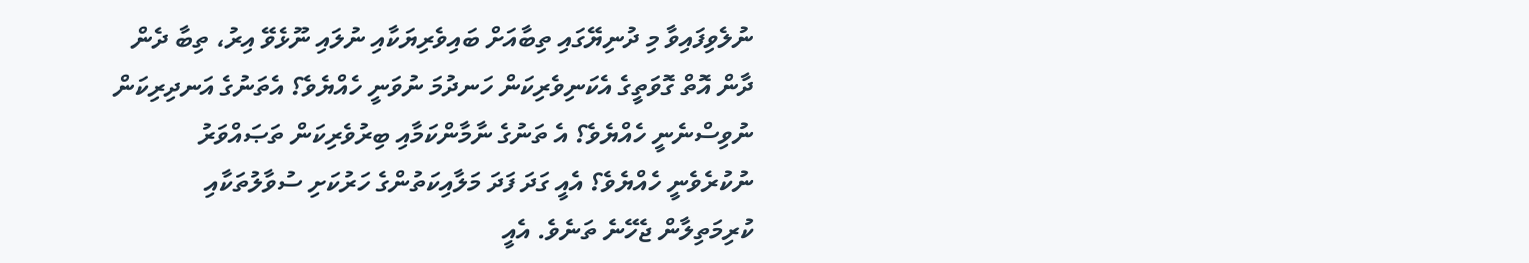ނުލެވިފައިވާ މި ދުނިޔޭގައި ތިބާއަށް ބައިވެރިޔަކާއި ނުލައި ނޫޅެވޭ އިރު، ތިބާ ދެން ދާން އޮތް ގޮވަތީގެ އެކަނިވެރިކަން ހަނދުމަ ނުވަނީ ހެއްޔެވެ؟ އެތަނުގެ އަނދިރިކަން ނުވިސްނެނީ ހެއްޔެވެ؟ އެ ތަނުގެ ނާމާންކަމާއި ބިރުވެރިކަން ތަޞައްވަރު ނުކުރެވެނީ ހެއްޔެވެ؟ އެއީ ގަދަ ފަދަ މަލާއިކަތުންގެ ހަރުކަށި ސުވާލުތަކާއި ކުރިމަތިލާން ޖެހޭނެ ތަނެވެ. އެއީ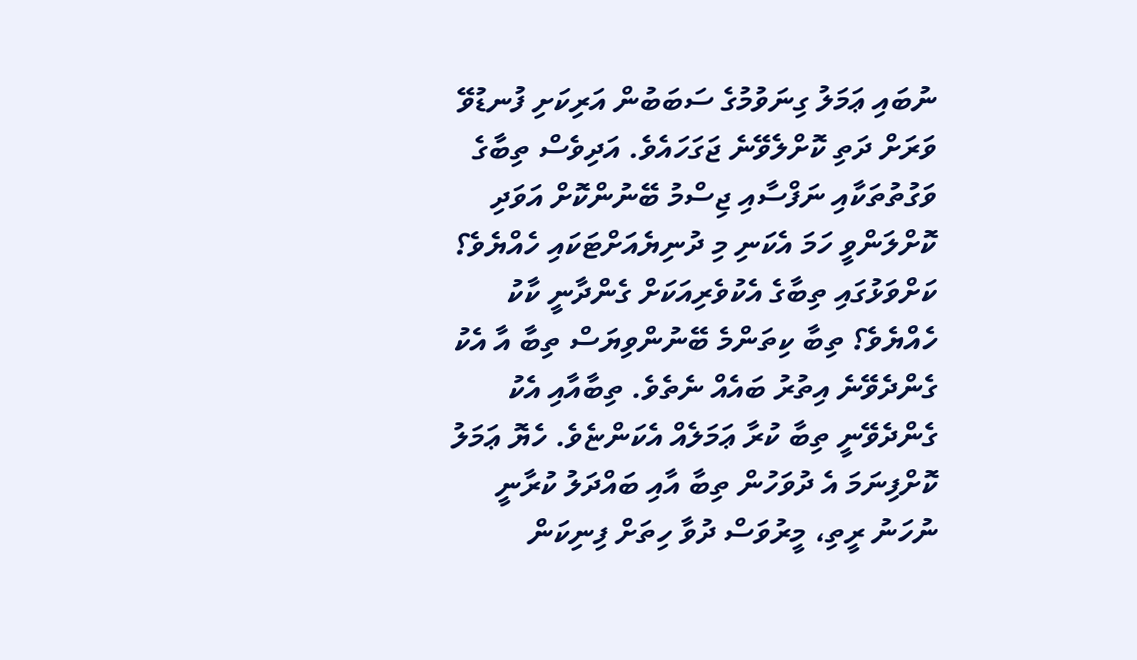ނުބައި ޢަމަލު ގިނަވުމުގެ ސަބަބުން އަރިކަށި ފުނޑުވޭ ވަރަށް ދަތި ކޮށްލެވޭނެ ޖަގަހައެވެ. އަދިވެސް ތިބާގެ ވަގުތުތަކާއި ނަފްސާއި ޖިސްމު ބޭނުންކޮށް އަވަދި ކޮށްލަންވީ ހަމަ އެކަނި މި ދުނިޔެއަށްޓަކައި ހެއްޔެވެ؟
ކަށްވަޅުގައި ތިބާގެ އެކުވެރިއަކަށް ގެންދާނީ ކާކު ހެއްޔެވެ؟ ތިބާ ކިތަންމެ ބޭނުންވިޔަސް ތިބާ އާ އެކު
ގެންދެވޭނެ އިތުރު ބައެއް ނެތެވެ. ތިބާއާއި އެކު ގެންދެވޭނީ ތިބާ ކުރާ ޢަމަލެއް އެކަންޏެވެ. ހެޔޮ ޢަމަލު ކޮށްފިނަމަ އެ ދުވަހުން ތިބާ އާއި ބައްދަލު ކުރާނީ ނުހަނު ރީތި، މީރުވަސް ދުވާ ހިތަށް ފިނިކަން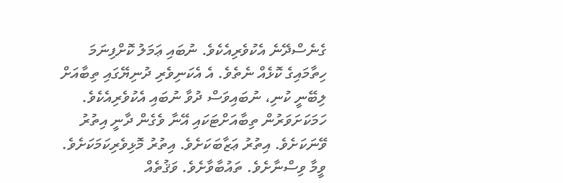ގެނެސްދޭނެ އެކުވެރިއެކެވެ. ނުބައި ޢަމަލު ކޮށްފިނަމަ ހިތާމައިގެ ކޮޅެއް ނެތެވެ. އެ އެކަނިވެރި ދުނިޔޭގައި ތިބާއަށް ލިބޭނީ ކުނި، ނުބައިވަސް ދުވާ ނުބައި އެކުވެރިއެކެވެ. ހަމަކަށަވަރުން ތިބާއަށްޓަކައި އޭނާ ވެގެން ދާނީ އިތުރު ވޭނަކަށެވެ. އިތުރު ޢަޒާބަކަށެވެ. އިތުރު މޮޅިވެރިކަމަކަށެވެ.
ވީމާ ވިސްނާށެވެ. ތައުބާވާށެވެ. ވަޤުތެއް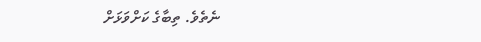ނެތެވެ. ތިބާގެ ކަށްވަޅަށް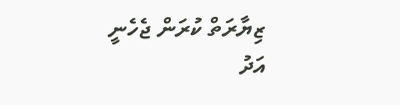ޒިޔާރަތް ކުރަން ޖެހެނީ އަދު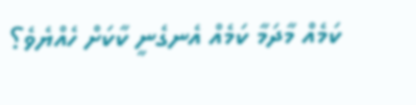ކަމެއް މާދަމާ ކަމެއް އެނގެނީ ކާކަށް ހެއްޔެވެ؟